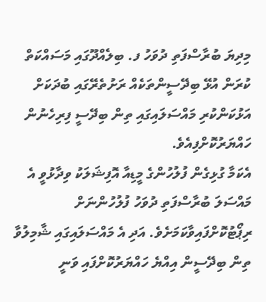މިދިޔަ ބުރާސްފަތި ދުވަހު ފ. ބިލެއްދޫގައި މަސައްކަތް ކުރަން އުޅޭ ބިދޭސީންތަކެއް ރަށުތެރޭގައި ބުދަކަށް އަޅުކަންކުރި މައްސަލައިގައި ތިން ބިދޭސީ ފިރިހެނުން ހައްޔަރުކޮށްފިއެވެ.
އެކަމާ ގުޅިގެން ފުލުހުންގެ މީޑިއާ އޮފިޝަލަކު ވިދާޅުވީ އެ މައްސަލަ ބުރާސްފަތި ދުވަހު ފުލުހުންނަށް ރިޕޯޓުކޮށްފައިވާކަމަށެވެ. އަދި އެ މައްސަލައިގައި ޝާމިލުވާ ތިން ބިދޭސީން އިއްޔެ ހައްޔަރުކޮށްފައި ވަނީ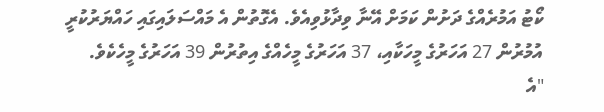ކޯޓު އަމުރެއްގެ ދަށުން ކަމަށް އޭނާ ވިދާޅުވިއެވެ. އެގޮތުން އެ މައްސަލައިގައި ހައްޔަރުކުރީ އުމުރުން 27 އަހަރުގެ މީހަކާއި، 37 އަހަރުގެ މީހެއްގެ އިތުރުން 39 އަހަރުގެ މީހެކެވެ.
"އެ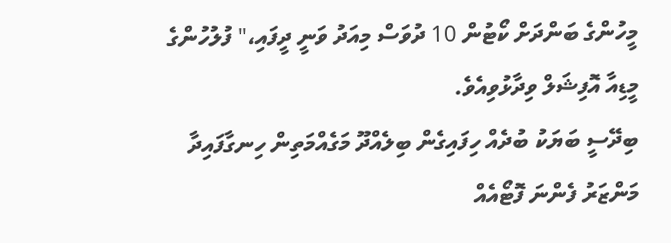މީހުންގެ ބަންދަށް ކޯޓުން 10 ދުވަސް މިއަދު ވަނީ ދީފައި،" ފުލުހުންގެ މީޑިއާ އޮފިޝަލް ވިދާޅުވިއެވެ.
ބިދޭސީ ބަޔަކު ބުދެއް ހިފައިގެން ބިލެއްދޫ މަގެއްމަތިން ހިނގާފައިދާ މަންޒަރު ފެންނަ ފޮޓޯއެއް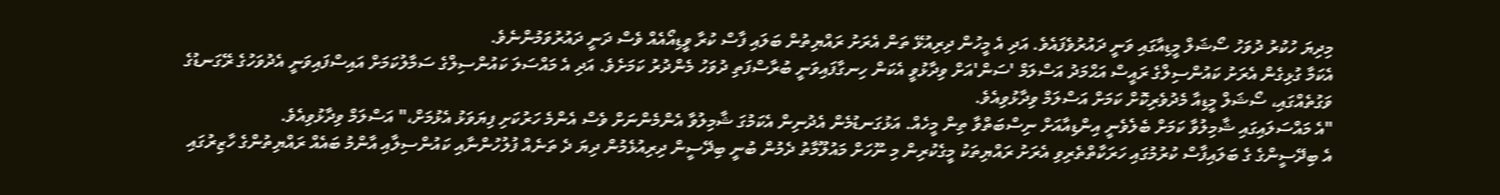މިދިޔަ ހުކުރު ދުވަހު ސޯޝަލް މީޑިއާގައި ވަނީ ދައުރުވެފައެވެ. އަދި އެ މީހުން ދިރިއުޅޭ ތަން އެރަށު ރައްޔިތުން ބަލައި ފާސް ކުރާ ވީޑިއޯއެއް ވެސް ދަނީ ދައުރުވަމުންނެވެ.
އެކަމާ ގުޅިގެން އެރަށު ކައުންސިލްގެ ރައީސް އަޙްމަދު އަސްލަމް 'ސަން'އަށް ވިދާޅުވީ އެކަން ހިނގާފައިވަނީ ބުރާސްފަތި ދުވަހު މެންދުރު ކަމަށެވެ. އަދި އެ މައްސަލަ ކައުންސިލްގެ ސަމާލުކަމަށް އައިސްފައިވަނީ އެދުވަހުގެ ރޭގަނޑުގެ ވަގުތެއްގައި، ސޯޝަލް މީޑިއާ މެދުވެރިކޮށް ކަމަށް އަސްލަމް ވިދާޅުވިއެވެ.
"އެ މައްސަލައިގައި ޝާމިލުވާ ކަމަށް ބެލެވެނީ އިންޑިއާއަށް ނިސްބަތްވާ ތިން މީހެއް. އަޅުގަނޑުމެން އެދުނިން އެކަމުގަ ޝާމިލުވާ އެންމެންނަށް ވެސް އެންމެ ހަރުކަށި ފިޔަވަޅު އެޅުމަށް،" އަސްލަމް ވިދާޅުވިއެވެ.
އެ ބިދޭސީންގެ ގެ ބަލައިފާސް ކުރުމުގައި ހަރަކާތްތެރިވި އެރަށު ރައްޔިތަކު މީގެކުރިން މި ނޫހަށް މައުލޫމާތު ދެމުން ބުނީ ބިދޭސީން ދިރިއުޅެމުން ދިޔަ ދެ ތަނެއް ފުލުހުންނާއި ކައުންސިލާއި އާންމު ބައެއް ރައްޔިތުންގެ ހާޒިރުގައި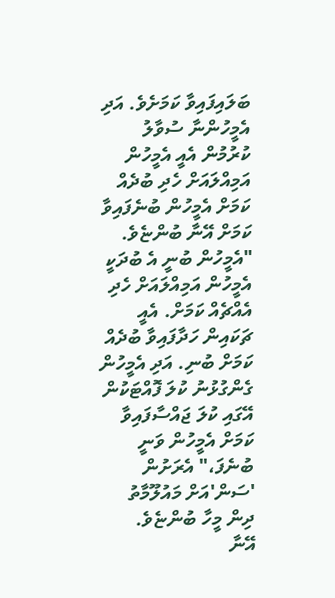ބަލައިފައިވާ ކަމަށެވެ. އަދި އެމީހުންނާ ސުވާލު ކުރުމުން އެއީ އެމީހުން އަމިއްލައަށް ހެދި ބުދެއް ކަމަށް އެމީހުން ބުނެފައިވާ ކަމަށް އޭނާ ބުންޏެވެ.
"އެމީހުން ބުނީ އެ ބުދަކީ އެމީހުން އަމިއްލައަށް ހެދި އެއްޗެއް ކަމަށް. އެއީ ޗަކައިން ހަދާފައިވާ ބުދެއް ކަމަށް ބުނި. އަދި އެމީހުން ގެންގުޅުނު ކުލަ ފޮއްޓަކުން އޭގައި ކުލަ ޖައްސާފައިވާ ކަމަށް އެމީހުން ވަނީ ބުނެފަ،" އެރަށުން 'ސަން'އަށް މައުލޫމާތު ދިން މީހާ ބުންޏެވެ.
އޭނާ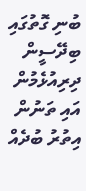ބުނި ގޮތުގައި ބިދޭސީން ދިރިއުޅެމުން އައި ތަނުން އިތުރު ބުދެއް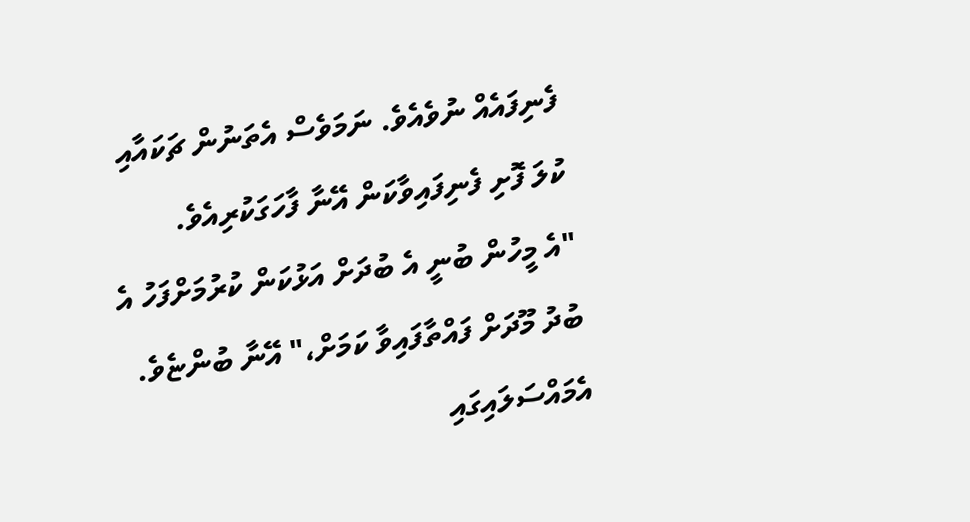ފެނިފައެއް ނުވެއެވެ. ނަމަވެސް އެތަނުން ޗަކައާއި ކުލަ ފޮށި ފެނިފައިވާކަން އޭނާ ފާހަގަކުރިއެވެ.
"އެ މީހުން ބުނީ އެ ބުދަށް އަޅުކަން ކުރުމަށްފަހު އެ ބުދު މޫދަށް ފައްތާފައިވާ ކަމަށް،" އޭނާ ބުންޏެވެ.
އެމައްސަލައިގައި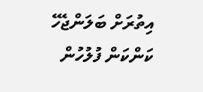އިތުރަށް ބަލަންޖެހޭ ކަންކަން ފުލުހުން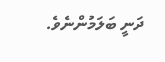ދަނީ ބަލަމުންނެވެ.